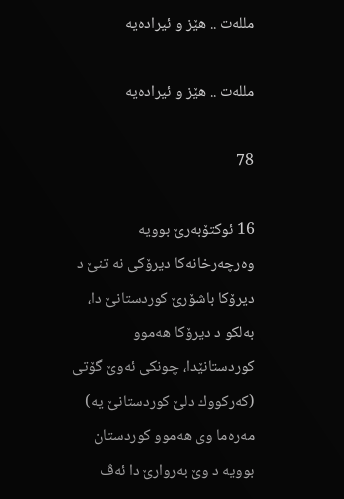ملله‌ت .. هێز و ئیراده‌یه‌

ملله‌ت .. هێز و ئیراده‌یه‌

78

16 ئوكتۆبه‌رێ بوویه‌ وه‌رچه‌رخانه‌كا دیرۆكى نه‌ تنێ د دیرۆكا باشۆرێ كوردستانێ دا، به‌لكو د دیرۆكا هه‌موو كوردستانێدا، چونكى ئه‌وێ گۆتى (كه‌ركووك دلێ كوردستانێ یه‌) مه‌ره‌ما وى هه‌موو كوردستان بوویه‌ د وێ به‌روارێ دا ئه‌ڤ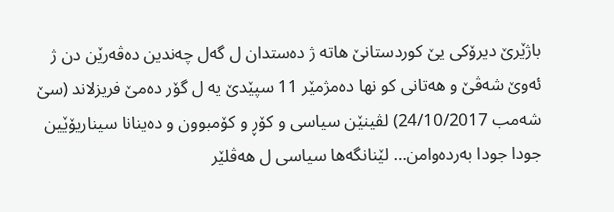باژێرێ دیرۆكى یێ كوردستانێ هاته‌ ژ ده‌ستدان ل گه‌ل چه‌ندین ده‌ڤه‌رێن دن ژ ئه‌وێ شه‌ڤێ و هه‌تانى كو نها ده‌مژمێر 11 سپێدێ یه‌ ل گۆر ده‌مێ فریزلاند (سێ شه‌مب 24/10/2017) لڤینێن سیاسى و كۆڕ و كۆمبوون و ده‌ینانا سیناریۆێین جودا جودا به‌رده‌وامن… لێنانگه‌ها سیاسى ل هه‌ڤلێر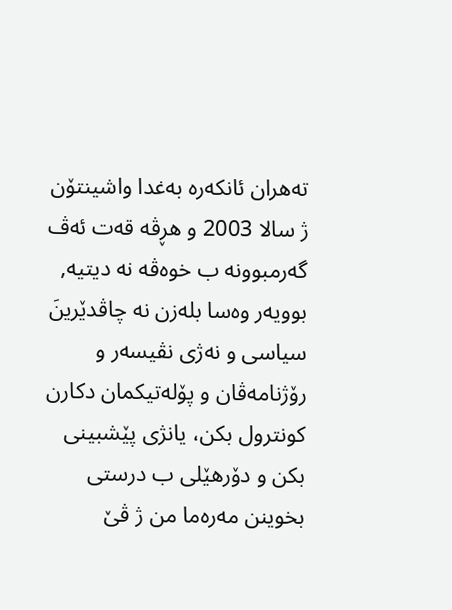ته‌هران ئانكه‌ره‌ به‌غدا واشینتۆن ژ سالا 2003 و هڕڤه‌ قه‌ت ئه‌ڤ گه‌رمبوونه‌ ب خوه‌ڤه‌ نه‌ دیتیه‌, بوویه‌ر وه‌سا بله‌زن نه‌ چاڤدێرینَ سیاسى و نه‌ژى نڤیسه‌ر و رۆژنامه‌ڤان و پۆله‌تیكمان دكارن كونترول بكن، یانژى پێشبینى بكن و دۆرهێلى ب درستى بخوینن مه‌ره‌ما من ژ ڤێ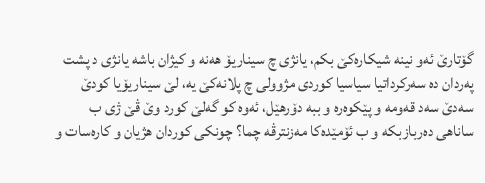گۆتارێ ئه‌و نینه‌ شیكاره‌كێ بكم، یانژى چ سیناریۆ هه‌نه‌ و كیژان باشه‌ یانژى د پشت په‌ردان ده‌ سه‌ركرداتیا سیاسیا كوردى مژوولى چ پلانه‌كێ یه‌، لێ سیناریۆیا كودێ سه‌دێ سه‌د قه‌ومه‌ و پێكوه‌ره‌ و ببه‌ دۆرهێل، ئه‌وه‌ كو گه‌لێ كورد وێ ڤێ ژى ب ساناهى ده‌ربازبكه‌ و ب ئۆمێده‌كا مه‌زنترڤه‌ چما؟ چونكى كوردان هژیان و كاره‌سات و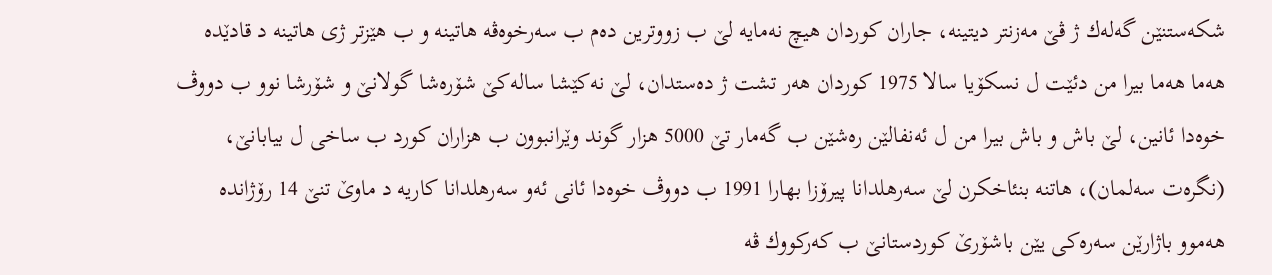شكه‌ستنێن گه‌له‌ك ژ ڤێ مه‌زنتر دیتینه‌، جاران كوردان هیچ نه‌مایه‌ لێ ب زووترین ده‌م ب سه‌رخوه‌ڤه‌ هاتینه‌ و ب هێزتر ژى هاتینه‌ د قادێده‌ هه‌ما هه‌ما بیرا من دئێت ل نسكۆیا سالا 1975 كوردان هه‌ر تشت ژ ده‌ستدان، لێ نه‌كێشا ساله‌كێ شۆره‌شا گولانێ و شۆرشا نوو ب دووڤ خوه‌دا ئانین، لێ باش و باش بیرا من ل ئه‌نفالێن ره‌شێن ب گه‌مار تێ 5000 هزار گوند وێرانبوون ب هزاران كورد ب ساخى ل بیابانێ، (نگره‌ت سه‌لمان)، هاتنه‌ بنئاخكرن لێ سه‌رهلدانا پیرۆزا بهارا 1991 ب دووڤ خوه‌دا ئانى ئه‌و سه‌رهلدانا كاریه‌ د ماوێ تنێ 14 رۆژانده‌ هه‌موو باژارێن سه‌ره‌كى یێن باشۆرێ كوردستانێ ب كه‌ركووك ڤه‌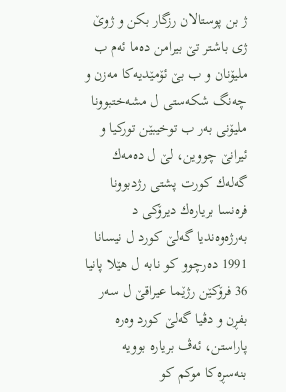ژ بن پوستالان رزگار بكن و ژوێ ژى باشتر تێ بیرامن ده‌ما ئه‌م ب ملیۆنان و ب بێ ئۆمێدیه‌كا مه‌زن و چه‌نگ شكه‌ستى ل مشه‌ختبوونا ملیۆنى به‌ر ب توخیبێن توركیا و ئیرانێ چووین، لێ ل ده‌مه‌ك گه‌له‌ك كورت پشتى رژدبوونا فره‌نسا بریاره‌ك دیرۆكى د به‌رژه‌وه‌ندیا گه‌لێ كورد ل نیسانا 1991 ده‌رچوو كو نابه‌ ل هێلا پانیا 36 فرۆكێن رژێما عیراقێ ل سه‌ر بفڕن و دڤیا گه‌لێ كورد وه‌ره‌ پاراستن، ئه‌ڤ بریاره‌ بوویه‌ بنه‌سڕه‌كا موكم كو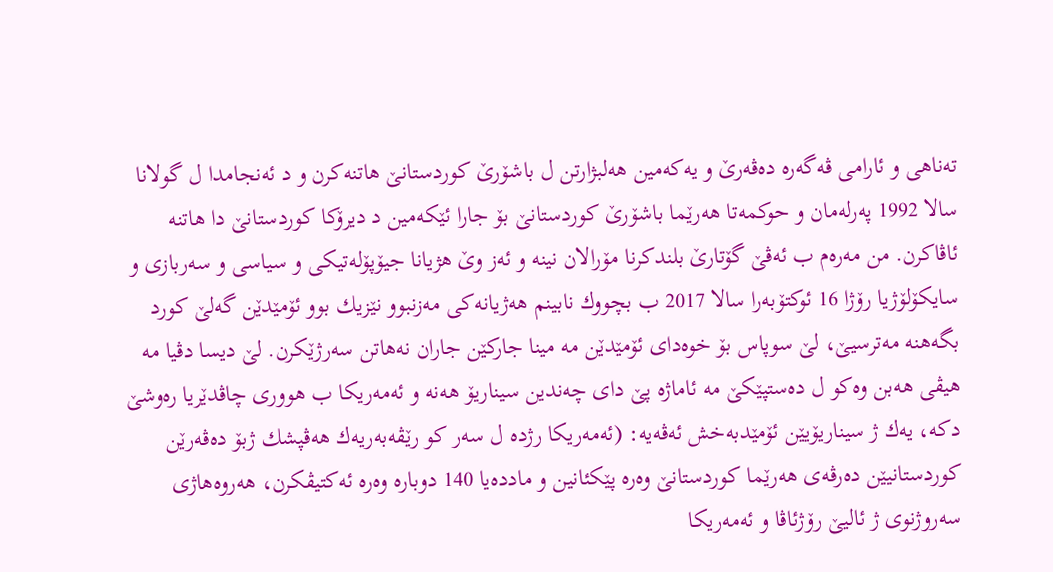ته‌ناهى و ئارامى ڤه‌گه‌ره‌ ده‌ڤه‌رێ و یه‌كه‌مین هه‌لبژارتن ل باشۆرێ كوردستانێ هاتنه‌كرن و د ئه‌نجامدا ل گولانا سالا 1992 په‌رله‌مان و حوكمه‌تا هه‌رێما باشۆرێ كوردستانێ بۆ جارا ئێكه‌مین د دیرۆكا كوردستانێ دا هاتنه‌ ئاڤاكرن. من مه‌ره‌م ب ئه‌ڤێ گۆتارێ بلندكرنا مۆرالان نینه‌ و ئه‌ز وێ هژیانا جیۆپۆله‌تیكى و سیاسى و سه‌ربازى و سایكۆلۆژیا رۆژا 16 ئوكتۆبه‌را سالا 2017 ب بچووك نابینم هه‌ژیانه‌كى مه‌زنبوو نێزیك بوو ئۆمێدێن گه‌لێ كورد بگه‌هنه‌ مه‌ترسیێ، لێ سوپاس بۆ خوه‌داى ئۆمێدێن مه‌ مینا جاركێن جاران نه‌هاتن سه‌رژێكرن. لێ دیسا دڤیا مه‌ هیڤى هه‌بن وه‌كو ل ده‌ستپێكێ مه‌ ئاماژه‌ پێ داى چه‌ندین سیناریۆ هه‌نه‌ و ئه‌مه‌ریكا ب هوورى چاڤدێریا ره‌وشێ دكه‌، یه‌ك ژ سیناریۆیێن ئۆمێدبه‌خش ئه‌ڤه‌یه‌: (ئه‌مه‌ریكا رژده‌ ل سه‌ر كو رێڤه‌به‌ریه‌ك هه‌ڤپشك ژبۆ ده‌ڤه‌رێن كوردستانیێن ده‌رڤه‌ى هه‌رێما كوردستانێ وه‌ره‌ پێكئانین و مادده‌یا 140 دوباره‌ وه‌ره‌ ئه‌كتیڤكرن، هه‌روه‌هاژى سه‌روژنوى ژ ئالیێ رۆژئاڤا و ئه‌مه‌ریكا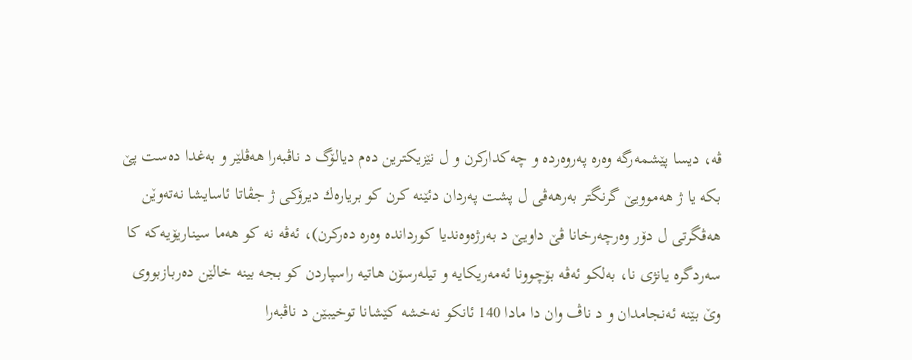ڤه‌، دیسا پێشمه‌رگه‌ وه‌ره‌ په‌روه‌رده‌ و چه‌كداركرن و ل نێزیكترین ده‌م دیالۆگ د ناڤبه‌را هه‌ڤلێر و به‌غدا ده‌ست پێ بكه‌ یا ژ هه‌موویێ گرنگتر به‌رهه‌ڤى ل پشت په‌ردان دئێنه‌ كرن كو بریاره‌ك دیرۆكى ژ جڤاتا ئاسایشا نه‌ته‌وێن هه‌ڤگرتى ل دۆر وه‌رچه‌رخانا ڤێ داویێ د به‌رژه‌وه‌ندیا كوردانده‌ وه‌ره‌ ده‌ركرن)، ئه‌ڤه‌ نه‌ كو هه‌ما سیناریۆیه‌كه‌ كا سه‌ردگره‌ یانژى نا، به‌لكو ئه‌ڤه‌ بۆچوونا ئه‌مه‌ریكایه‌ و تیله‌رسۆن هاتیه‌ راسپاردن كو بجه بینه‌ خالێن ده‌ربازبووى وێ بێنه‌ ئه‌نجامدان و د ناڤ وان دا مادا 140 ئانكو نه‌خشه‌ كێشانا توخیبێن د ناڤبه‌را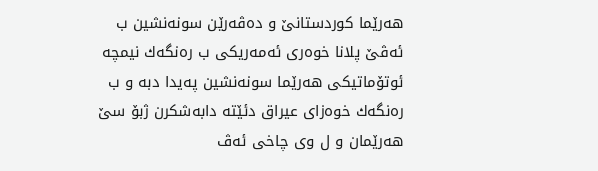هه‌رێما كوردستانێ و ده‌ڤه‌رێن سونه‌نشین ب ئه‌ڤێ پلانا خوه‌رى ئه‌مه‌ریكى ب ره‌نگه‌ك نیمچه‌ ئوتۆماتیكى هه‌رێما سونه‌نشین په‌یدا دبه‌ و ب ره‌نگه‌ك خوه‌زاى عیراق دئێته‌ دابه‌شكرن ژبۆ سێ هه‌رێمان و ل وى چاخى ئه‌ڤ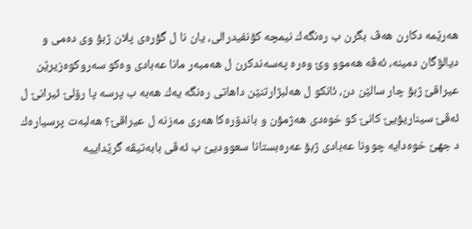هه‌رێمه‌ دكارن هه‌ڤ بگرن ب ره‌نگه‌ك نیمچه‌ كۆنفیدرالى، یان نا ل گۆره‌ى پلان ژبۆ وى ده‌مى و دیالۆگان دمینه‌، ئه‌ڤه‌ هه‌موو وێ وه‌ره‌ په‌سه‌ندكرن ل هه‌مبه‌ر مانا عه‌بادى وه‌كو سه‌روكوه‌زیرێن عیراقێ ژبۆ چار سالێن دن، ئانكو ل هه‌لبژارتنێن داهاتى ره‌نگه‌ یه‌ك هه‌به‌ ب پرسه‌ پا رۆلێ ئیرانێ ل ئه‌ڤێ سیناریۆیێ كانێ كو خوه‌دى هه‌ژمۆن و باندۆره‌كا هه‌رى مه‌زنه‌ ل عیراقێ؟ هه‌لبه‌ت پرسیاره‌ك د جهێ خوه‌دایه‌ چوونا عه‌بادى ژبۆ عه‌ره‌بستانا سعوودیێ ب ئه‌ڤى بابه‌تیڤه‌ گرێداییه‌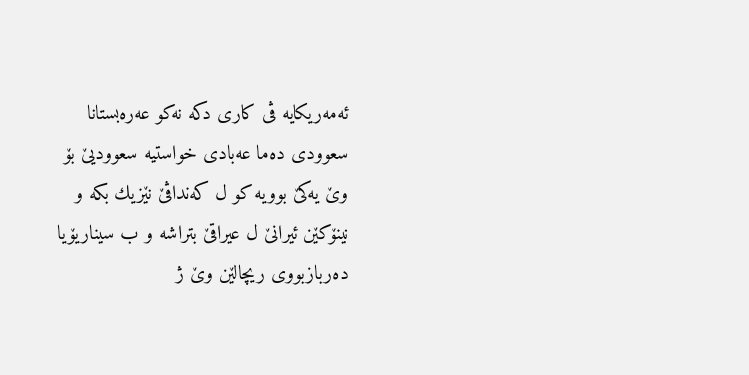ئه‌مه‌ریكایه‌ ڤى كارى دكه‌ نه‌كو عه‌ره‌بستانا سعوودى ده‌ما عه‌بادى خواستیه‌ سعوودیێ بۆ وێ یه‌كێ بوویه‌ كو ل كه‌نداڤێ نێزیك بكه‌ و نینۆكێن ئیرانێ ل عیراقێ بتراشه‌ و ب سیناریۆیا ده‌ربازبووى ریچالێن وێ ژ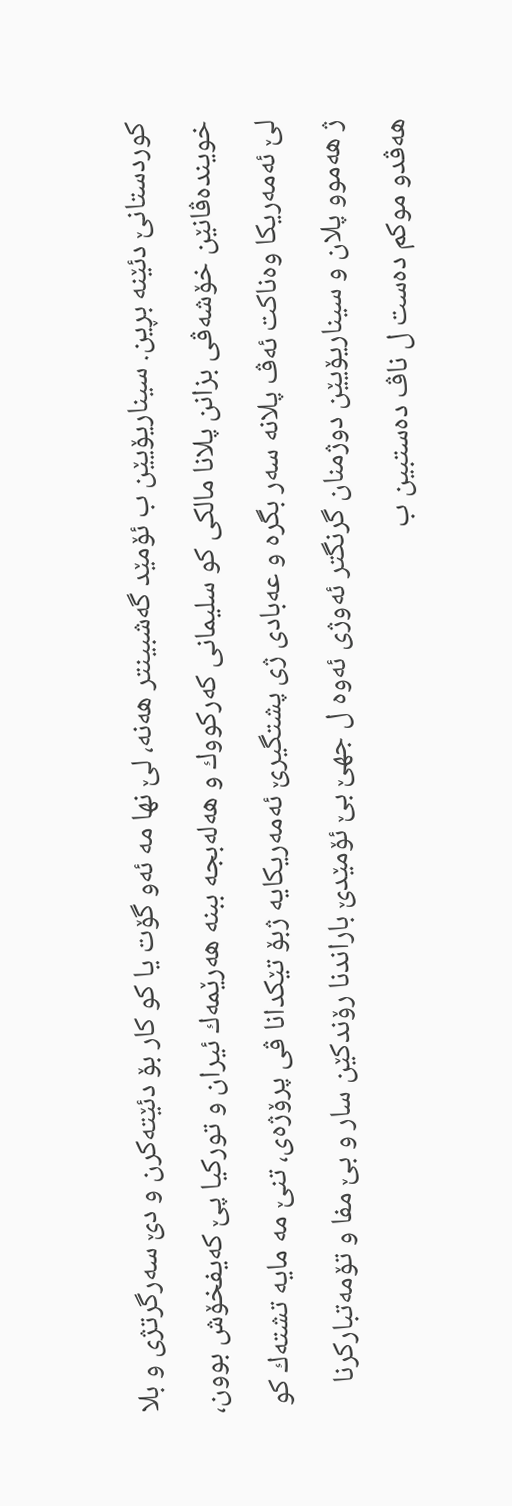كوردستانێ دئێنه‌ بڕین. سیناریۆیێن ب ئۆمێد گه‌شبینتر هه‌نه‌، لێ نها مه‌ ئه‌و گۆت یا كو كار بۆ دئێته‌كرن و دێ سه‌رگرتژى و بلا خوینده‌ڤانێن خۆشه‌ڤى بزانن پلانا مالكى كو سلیمانى كه‌ركووك و هه‌له‌بجه‌ ببنه‌ هه‌رێمه‌ك ئیران و توركیا پێ كه‌یفخۆش بوون، لێ ئه‌مه‌ریكا وه‌ناكت ئه‌ڤ پلانه‌ سه‌ر بگره‌ و عه‌بادی ژى پشتگیرێ ئه‌مه‌ریكایه‌ ژبۆ تێكدانا ڤى پرۆژه‌ى، تنێ مه‌ مایه‌ تشته‌ك كو ژ هه‌موو پلان و سیناریۆیێن دوژمنان گرنگتر ئه‌وژى ئه‌وه‌ ل جهێ بێ ئۆمێدێ باراندنا رۆندكێن سار و بێ مفا و تۆمه‌تباركرنا هه‌ڤدو موكم ده‌ست ل ناڤ ده‌ستبین ب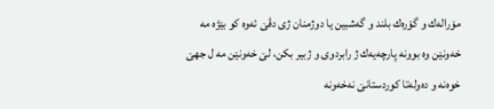مۆراله‌ك و گۆره‌ك بلند و گه‌شبین یا دوژمنان ژى دڤێ ئه‌وه‌ كو بێژه‌ مه‌ خه‌ونێن وه‌ بوونه‌ پارچه‌یه‌ك ژ رابردوى و ژبیر بكن، لێ خه‌ونێن مه‌ ل جهێ خوه‌نه‌ و ده‌وله‌تا كوردستانێ نه‌خه‌ونه‌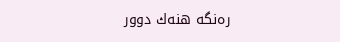ره‌نگه‌ هنه‌ك دوور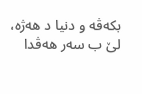بكه‌ڤه‌ و دنیا د هه‌ژه‌، لێ ب سه‌ر هه‌ڤدا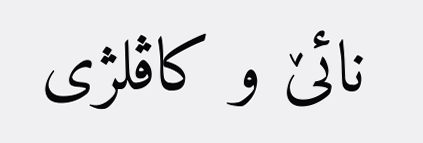نائێ و كاڤلژى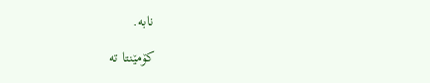نابه‌.

کۆمێنتا تە